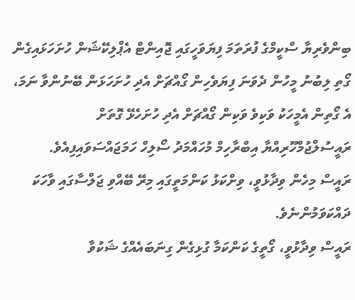ބިންވެރިޔާ ސްކީމްގެ ފުރަތަމަ ފިޔަވަހީގައި ޖޮއިންޓް އެޕްލިކޭޝަން ހުށަހަޅައިގެން ގޯތި ލިބުނު މީހުން ދެވަނަ ފިޔަވެހިން ގޯއްޗަށް އެދި ހުށަހަޅަން ބޭނުންވާ ނަމަ، އެ ގޯތިން އެމީހަކު ވަކިވެ ވަކިން ގޯއްޗަށް އެދި ހުށަހެޅޭ ގޮތަށް ރައީސުލްޖުމްހޫރިއްޔާ އިބްރާހިމް މުހައްމަދު ސޯލިހް ހަމަޖައްސަވައިފިއެވެ.
ރައީސް މިހެން ވިދާޅުވީ، ވިށްކަޅު ކަންމަތީގައި މިރޭ ބޭއްވި ޖަލްސާގައި ވާހަކަ ދައްކަވަމުންނެވެ.
ރައީސް ވިދާޅުވީ، ގޯތީގެ ކަންކަމާ ގުޅިގެން ގިނަބައެއްގެ ޝަކުވާ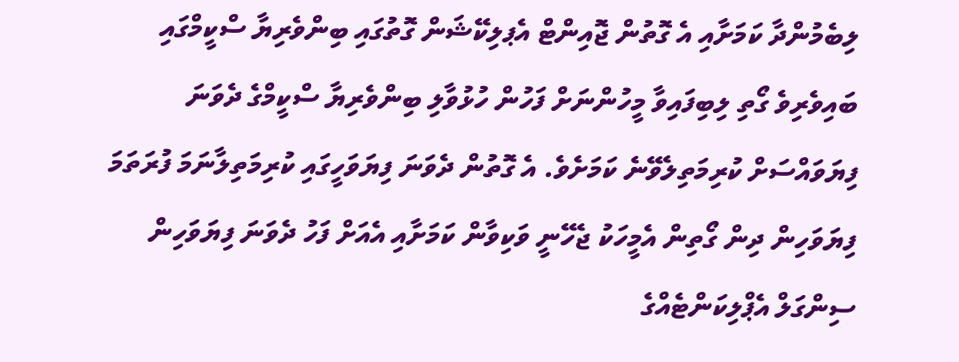ލިބެމުންދާ ކަމަށާއި އެ ގޮތުން ޖޮއިންޓް އެޕލިކޭޝަން ގޮތުގައި ބިންވެރިޔާ ސްކީމްގައި ބައިވެރިވެ ގޯތި ލިބިފައިވާ މީހުންނަށް ފަހުން ހުޅުވާލި ބިންވެރިޔާ ސްކީމްގެ ދެވަނަ ފިޔަވައްސަށް ކުރިމަތިލެވޭނެ ކަމަށެވެ. އެ ގޮތުން ދެވަނަ ފިޔަވަހީގައި ކުރިމަތިލާނަމަ ފުރަތަމަ ފިޔަވަހިން ދިން ގޯތިން އެމީހަކު ޖެހޭނީ ވަކިވާން ކަމަށާއި އެއަށް ފަހު ދެވަނަ ފިޔަވަހިން ސިންގަލް އެޕްލިކަންޓެއްގެ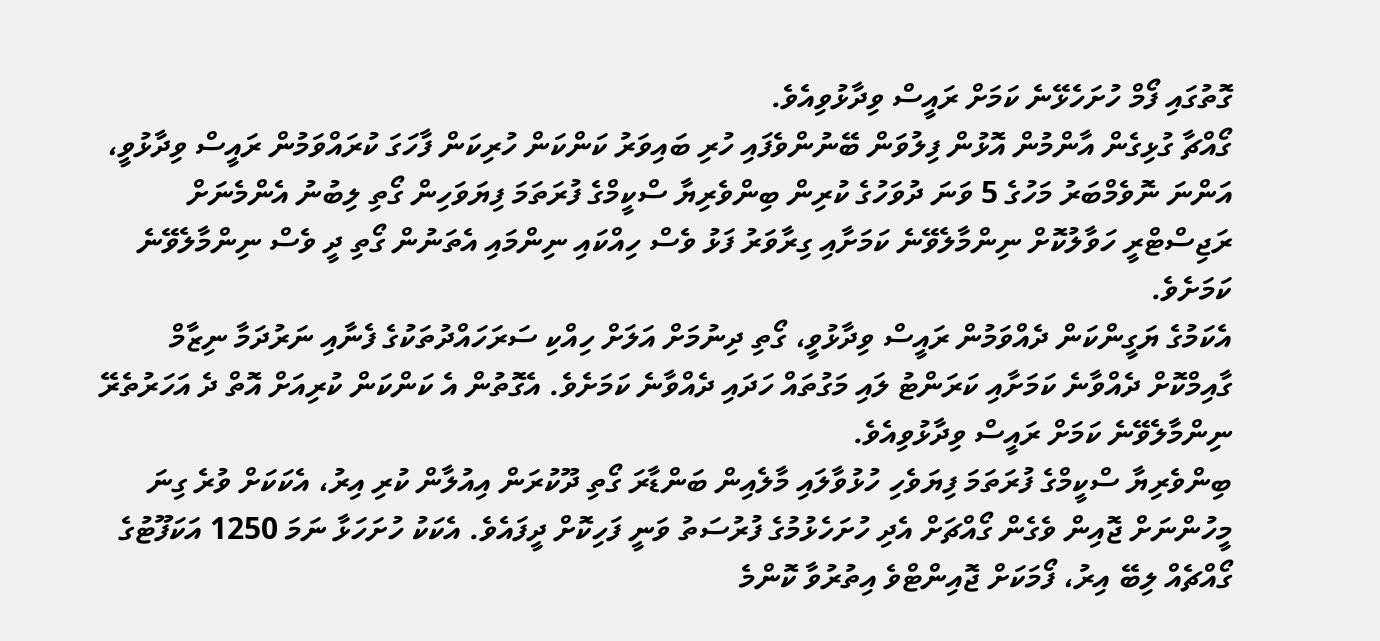ގޮތުގައި ފޯމް ހުށަހެޅޭނެ ކަމަށް ރައީސް ވިދާޅުވިއެވެ.
ގޯއްޗާ ގުޅިގެން އާންމުން އޮޅުން ފިލުވަން ބޭނުންވެފައި ހުރި ބައިވަރު ކަންކަން ހުރިކަން ފާހަގަ ކުރައްވަމުން ރައީސް ވިދާޅުވީ، އަންނަ ނޮވެމްބަރު މަހުގެ 5 ވަނަ ދުވަހުގެ ކުރިން ބިންވެރިޔާ ސްކީމްގެ ފުރަތަމަ ފިޔަވަހިން ގޯތި ލިބުނު އެންމެނަށް ރަޖިސްޓްރީ ހަވާލުކޮށް ނިންމާލެވޭނެ ކަމަށާއި ގިރާވަރު ފަޅު ވެސް ހިއްކައި ނިންމައި އެތަނުން ގޯތި ދީ ވެސް ނިންމާލެވޭނެ ކަމަށެވެ.
އެކަމުގެ ޔަގީންކަން ދެއްވަމުން ރައީސް ވިދާޅުވީ، ގޯތި ދިނުމަށް އަލަށް ހިއްކި ސަރަހައްދުތަކުގެ ފެނާއި ނަރުދަމާ ނިޒާމް ގާއިމްކޮށް ދެއްވާނެ ކަމަށާއި ކަރަންޓު ލައި މަގުތައް ހަދައި ދެއްވާނެ ކަމަށެވެ. އެގޮތުން އެ ކަންކަން ކުރިއަށް އޮތް ދެ އަހަރުތެރޭ ނިންމާލެވޭނެ ކަމަށް ރައީސް ވިދާޅުވިއެވެ.
ބިންވެރިޔާ ސްކީމްގެ ފުރަތަމަ ފިޔަވެހި ހުޅުވާލައި މާލެއިން ބަންޑާރަ ގޯތި ދޫކުރަން އިއުލާން ކުރި އިރު، އެކަކަށް ވުރެ ގިނަ މީހުންނަށް ޖޮއިން ވެގެން ގޯއްޗަށް އެދި ހުށަހެޅުމުގެ ފުރުސަތު ވަނީ ފަހިކޮށް ދީފައެވެ. އެކަކު ހުށަހަޅާ ނަމަ 1250 އަކަފޫޓުގެ ގޯއްޗެއް ލިބޭ އިރު، ފޯމަކަށް ޖޮއިންޓްވެ އިތުރުވާ ކޮންމެ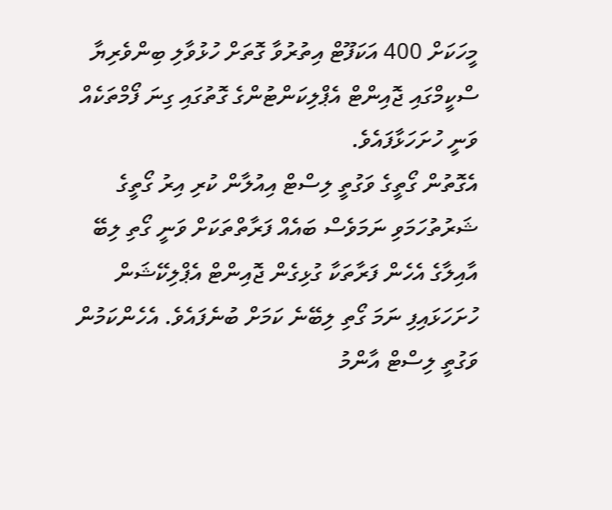މީހަކަށް 400 އަކަފޫޓް އިތުރުވާ ގޮތަށް ހުޅުވާލި ބިންވެރިޔާ ސްކީމްގައި ޖޮއިންޓް އެޕްލިކަންޓުންގެ ގޮތުގައި ގިނަ ފޯމްތަކެއް ވަނީ ހުށަހަޅާފައެވެ.
އެގޮތުން ގޯތީގެ ވަގުތީ ލިސްޓް އިއުލާން ކުރި އިރު ގޯތީގެ ޝަރުތުހަމަވި ނަމަވެސް ބައެއް ފަރާތްތަކަށް ވަނީ ގޯތި ލިބޭ އާއިލާގެ އެހެން ފަރާތަކާ ގުޅިގެން ޖޮއިންޓް އެޕްލިކޭޝަން ހުށަހަޅައިފި ނަމަ ގޯތި ލިބޭނެ ކަމަށް ބުނެފައެވެ. އެހެންކަމުން ވަގުތީ ލިސްޓް އާންމު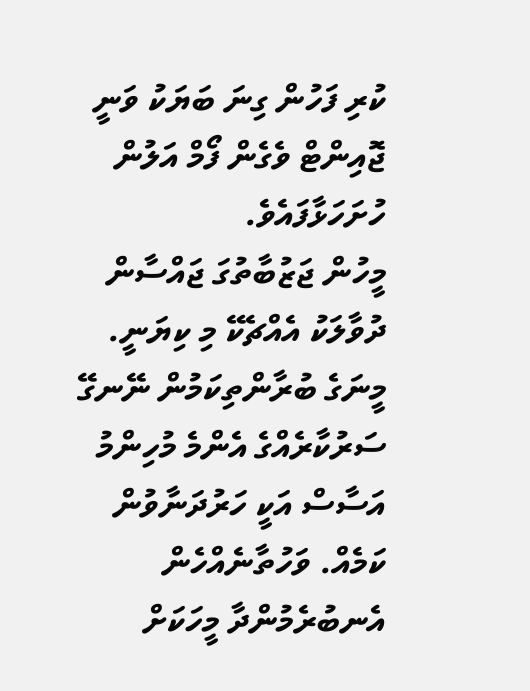ކުރި ފަހުން ގިނަ ބަޔަކު ވަނީ ޖޮއިންޓް ވެގެން ފޯމް އަލުން ހުށަހަޅާފައެވެ.
މީހުން ޖަޒުބާތުގަ ޖައްސާން ދުވާލަކު އެއްޗެކޭ މި ކިޔަނީ. މީނަގެ ބުރާންތިކަމުން ނޭނގޭ ސަރުކާރެއްގެ އެންމެ މުހިންމު އަސާސް އަކީ ހަރުދަނާވުން ކަމެއް. ވަހުތާނެއްހެން އެނބުރެމުންދާ މީހަކަށް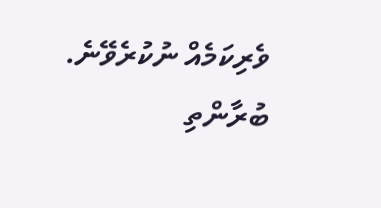ވެރިކަމެއް ނުކުރެވޭނެ.
ބުރާންތި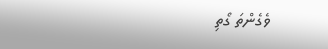ވެގެންތަ ގޯތި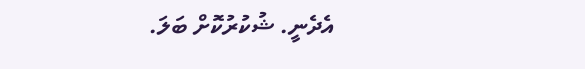އެދެނީ. ޝުކުރުކޮށް ބަލަ.